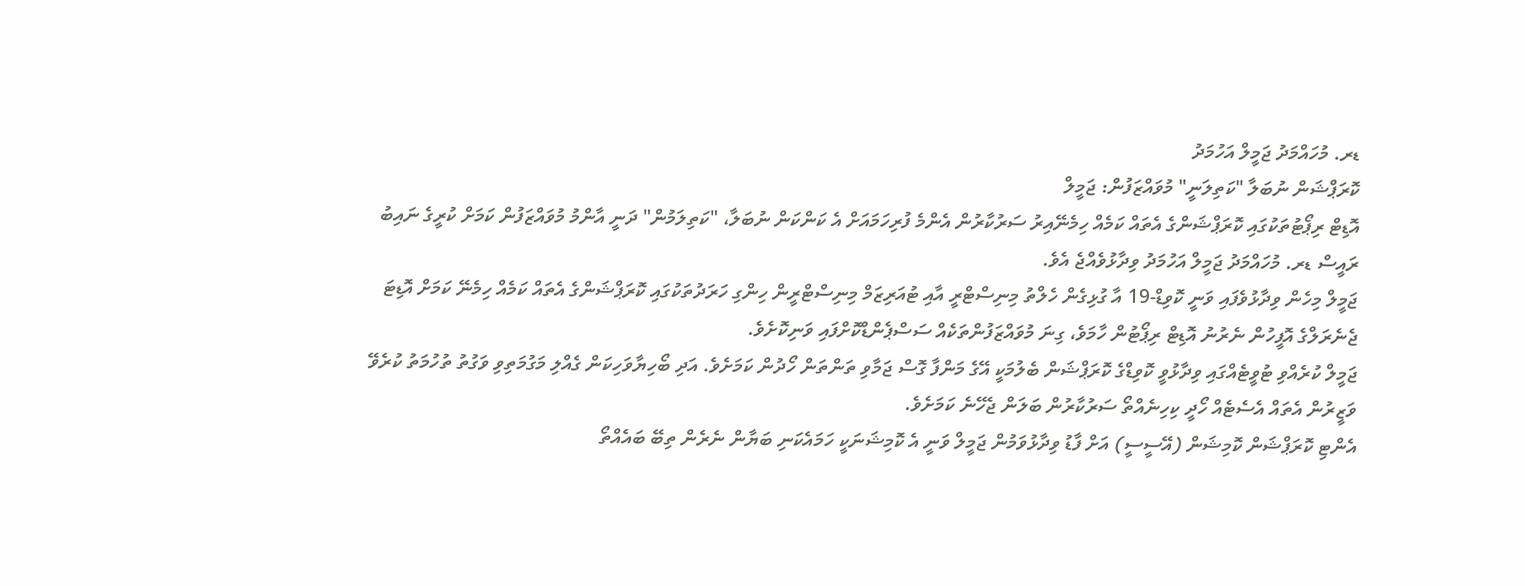ޑރ. މުހައްމަދު ޖަމީލް އަހުމަދު
ކޮރަޕްޝަން ނުބަލާ "ކަތިލަނީ" މުވައްޒަފުން: ޖަމީލް
އޮޑިޓް ރިޕޯޓުތަކުގައި ކޮރަޕްޝަންގެ އެތައް ކަމެއް ހިމެނޭއިރު ސަރުކާރުން އެންމެ ފުރިހަމައަށް އެ ކަންކަން ނުބަލާ، "ކަތިލަމުން" ދަނީ އާންމު މުވައްޒަފުން ކަމަށް ކުރީގެ ނައިބު ރައީސް ޑރ. މުހައްމަދު ޖަމީލް އަހުމަދު ވިދާޅުވެއްޖެ އެވެ.
ޖަމީލް މިހެން ވިދާޅުވެފައި ވަނީ ކޮވިޑް-19 އާ ގުޅިގެން ހެލްތު މިނިސްޓްރީ އާއި ޓުއަރިޒަމް މިނިސްޓްރީން ހިންގި ހަރަދުތަކުގައި ކޮރަޕްޝަންގެ އެތައް ކަމެއް ހިމެނޭ ކަމަށް އޮޑިޓަ ޖެނެރަލްގެ އޮފީހުން ނެރުނު އޮޑިޓް ރިޕޯޓުން ހާމަވެ، ގިނަ މުވައްޒަފުންތަކެއް ސަސްޕެންޑްކޮށްފައި ވަނިކޮށެވެ.
ޖަމީލް ކުރެއްވި ޓުވީޓެއްގައި ވިދާޅުވީ ކޮވިޑްގެ ކޮރަޕްޝަން ބެލުމަކީ އޭގެ މަންފާ ގޮސް ޖަމާވި ތަންތަން ހޯދުން ކަމަށެވެ. އަދި ބޯހިޔާވަހިކަން ގެއްލި މަގުމަތިވި ވަގުތު ތުހުމަތު ކުރެވޭ ވަޒީރުން އެތައް އެސެޓެއް ހޯދީ ކިހިނެއްތޯ ސަރުކާރުން ބަލަން ޖެހޭނެ ކަމަށެވެ.
އެންޓި ކޮރަޕްޝަން ކޮމިޝަން (އޭސީސީ) އަށް ފާޑު ވިދާޅުވަމުން ޖަމީލް ވަނީ އެ ކޮމިޝަނަކީ ހަމައެކަނި ބަޔާން ނެރެން ތިބޭ ބައެއްތޯ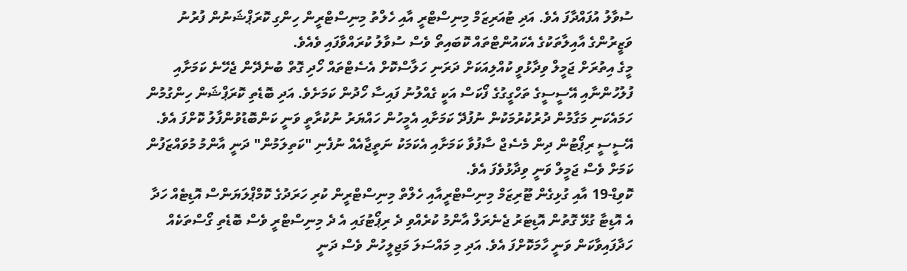ސުވާލު އުފައްދާފަ އެވެ. އަދި ޓުއަރިޒަމް މިނިސްޓްރީ އާއި ހެލްތު މިނިސްޓްރީން ހިންގި ކޮރަޕްޝަނުން ފުރުނު ވަޒީރުންގެ އާއިލާތަކުގެ އެކައުންޓްތައް ކޮބައިތޯ ވެސް ސުވާލު ކުރައްވާފައި ވެއެވެ.
މީގެ އިތުރަށް ޖަމީލް ވިދާޅުވީ ކުއްލިއަކަށް ދަރަނި ހަލާސްކޮށް އެސެޓްތައް ހޯދި ގޮތް ބުނެދޭން ޖެހޭނެ ކަމަށާއި ފުލުހުންނާއި އޭސީސީގެ ތަހްގީގުގެ ފޯކަސް އަކީ ގެއްލުނު ފައިސާ ހޯދުން ކަމަށެވެ. އަދި ބޮޑެތި ކޮރަޕްޝަން ހިންގުމުން ހަމައެކަނި މަގާމުން ދުރުކުރުމަކުން ނުފުދޭ ކަމަށާއި އެމީހުން ހައްޔަރު ނުކުރާތީ ވަނީ ކަންބޮޑުވުންފާލު ކޮށްފަ އެވެ.
އޭސީސީ ރިޕޯޓުން ދިން މެސެޖް ސާފުވާ ކަމަށާއި އެކަމަކު ނަތީޖާއެއް ނުފެނި "ކަތިލަމުން" ދަނީ އާންމު މުވައްޒަފުން ކަމަށް ވެސް ޖަމީލް ވަނީ ވިދާޅުވެފަ އެވެ.
ކޮވިޑް-19 އާއި ގުޅިގެން ޓޫރިޒަމް މިނިސްޓްރީއާއި ހެލްތް މިނިސްޓްރީން ކުރި ހަރަދުގެ ކޮމްޕްލަޔަންސް އޮޑިޓެއް ހަދާ އެ އޮޑިޓާ ގުޅޭ ގޮތުން އޮޑިޓަރު ޖެނެރަލް އާންމު ކުރެއްވި ދެ ރިޕޯޓުގައި އެ ދެ މިނިސްޓްރީ ވެސް ބޮޑެތި ގޯސްތަކެއް ހަދާފައިވާކަން ވަނީ ހާމަކޮށްފަ އެވެ. އަދި މި މައްސަލަ މަޖިލީހުން ވެސް ދަނީ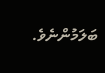ބަލަމުންނެވެ.